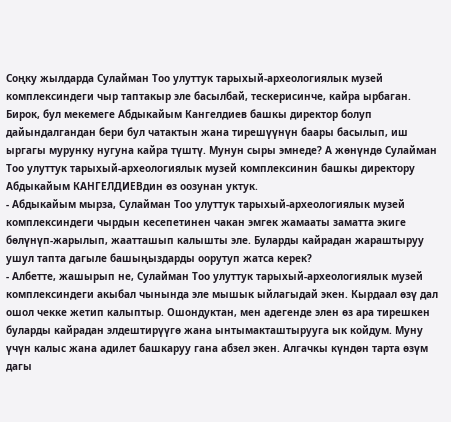Соңку жылдарда Сулайман Тоо улуттук тарыхый-археологиялык музей комплексиндеги чыр таптакыр эле басылбай, тескерисинче, кайра ырбаган. Бирок, бул мекемеге Абдыкайым Кангелдиев башкы директор болуп дайындалгандан бери бул чатактын жана тирешүүнүн баары басылып, иш ыргагы мурунку нугуна кайра түштү. Мунун сыры эмнеде? А жөнүндө Сулайман Тоо улуттук тарыхый-археологиялык музей комплексинин башкы директору Абдыкайым КАНГЕЛДИЕВдин өз оозунан уктук.
- Абдыкайым мырза, Сулайман Тоо улуттук тарыхый-археологиялык музей комплексиндеги чырдын кесепетинен чакан эмгек жамааты заматта экиге бөлүнүп-жарылып, жаатташып калышты эле. Буларды кайрадан жараштыруу ушул тапта дагыле башыңыздарды оорутуп жатса керек?
- Албетте, жашырып не, Сулайман Тоо улуттук тарыхый-археологиялык музей комплексиндеги акыбал чынында эле мышык ыйлагыдай экен. Кырдаал өзү дал ошол чекке жетип калыптыр. Ошондуктан, мен адегенде элен өз ара тирешкен буларды кайрадан элдештирүүгө жана ынтымакташтырууга ык койдум. Муну үчүн калыс жана адилет башкаруу гана абзел экен. Алгачкы күндөн тарта өзүм дагы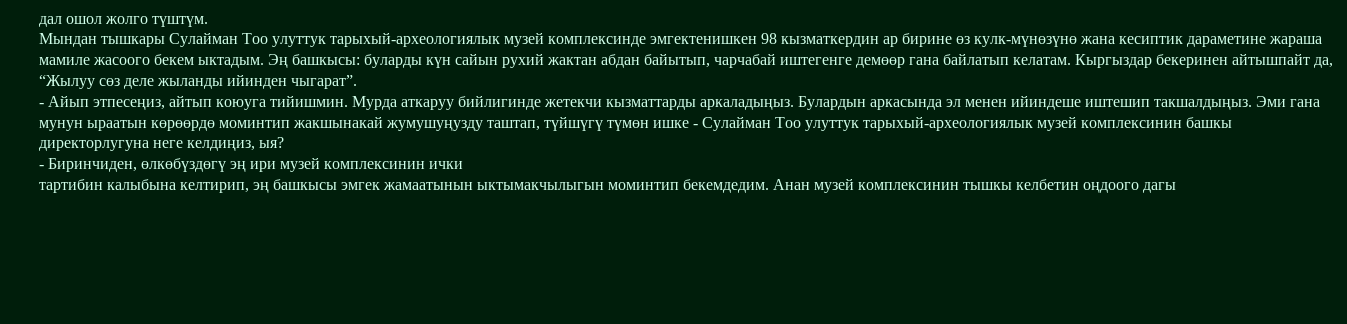дал ошол жолго түштүм.
Мындан тышкары Сулайман Тоо улуттук тарыхый-археологиялык музей комплексинде эмгектенишкен 98 кызматкердин ар бирине өз кулк-мүнөзүнө жана кесиптик дараметине жараша мамиле жасоого бекем ыктадым. Эң башкысы: буларды күн сайын рухий жактан абдан байытып, чарчабай иштегенге демөөр гана байлатып келатам. Кыргыздар бекеринен айтышпайт да, “Жылуу сөз деле жыланды ийинден чыгарат”.
- Айып этпесеңиз, айтып коюуга тийишмин. Мурда аткаруу бийлигинде жетекчи кызматтарды аркаладыңыз. Булардын аркасында эл менен ийиндеше иштешип такшалдыңыз. Эми гана мунун ыраатын көрөөрдө моминтип жакшынакай жумушуңузду таштап, түйшүгү түмөн ишке - Сулайман Тоо улуттук тарыхый-археологиялык музей комплексинин башкы директорлугуна неге келдиңиз, ыя?
- Биринчиден, өлкөбүздөгү эң ири музей комплексинин ички
тартибин калыбына келтирип, эң башкысы эмгек жамаатынын ыктымакчылыгын моминтип бекемдедим. Анан музей комплексинин тышкы келбетин оңдоого дагы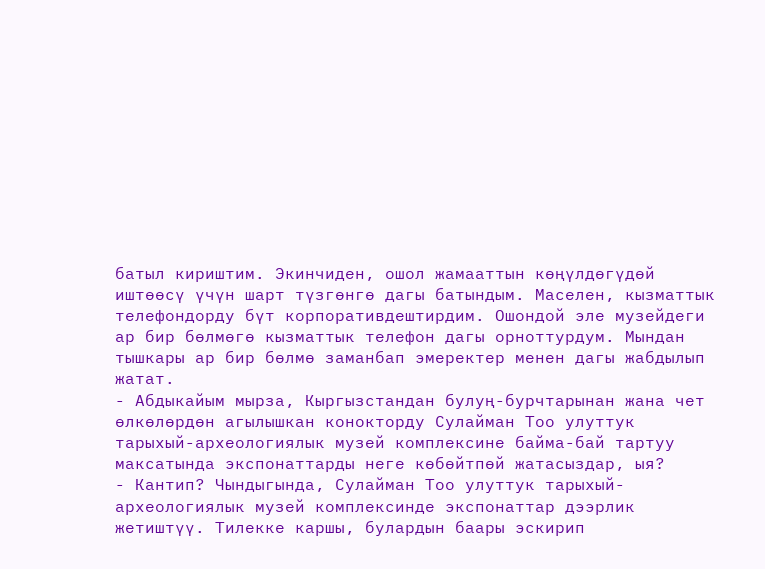батыл кириштим. Экинчиден, ошол жамааттын көңүлдөгүдөй иштөөсү үчүн шарт түзгөнгө дагы батындым. Маселен, кызматтык телефондорду бүт корпоративдештирдим. Ошондой эле музейдеги ар бир бөлмөгө кызматтык телефон дагы орноттурдум. Мындан тышкары ар бир бөлмө заманбап эмеректер менен дагы жабдылып жатат.
- Абдыкайым мырза, Кыргызстандан булуң-бурчтарынан жана чет өлкөлөрдөн агылышкан конокторду Сулайман Тоо улуттук тарыхый-археологиялык музей комплексине байма-бай тартуу максатында экспонаттарды неге көбөйтпөй жатасыздар, ыя?
- Кантип? Чындыгында, Сулайман Тоо улуттук тарыхый-археологиялык музей комплексинде экспонаттар дээрлик жетиштүү. Тилекке каршы, булардын баары эскирип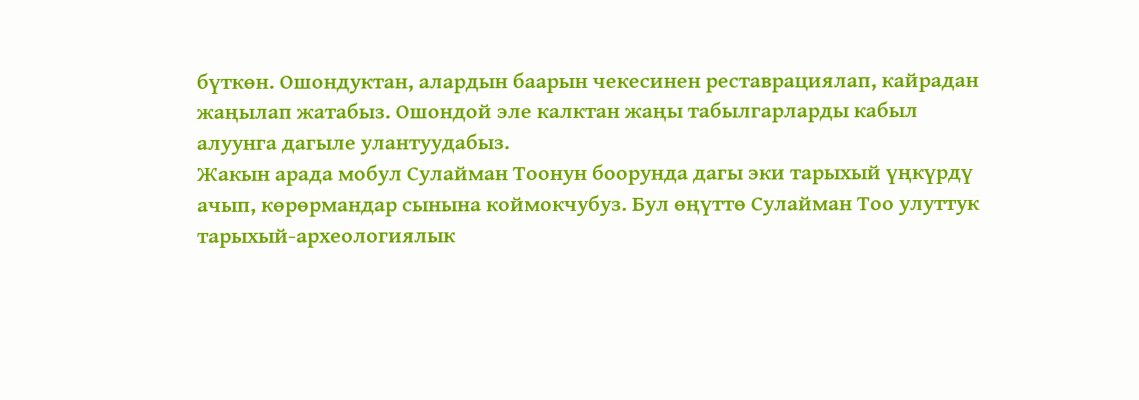бүткөн. Ошондуктан, алардын баарын чекесинен реставрациялап, кайрадан жаңылап жатабыз. Ошондой эле калктан жаңы табылгарларды кабыл алуунга дагыле улантуудабыз.
Жакын арада мобул Сулайман Тоонун боорунда дагы эки тарыхый үңкүрдү ачып, көрөрмандар сынына коймокчубуз. Бул өңүттө Сулайман Тоо улуттук тарыхый-археологиялык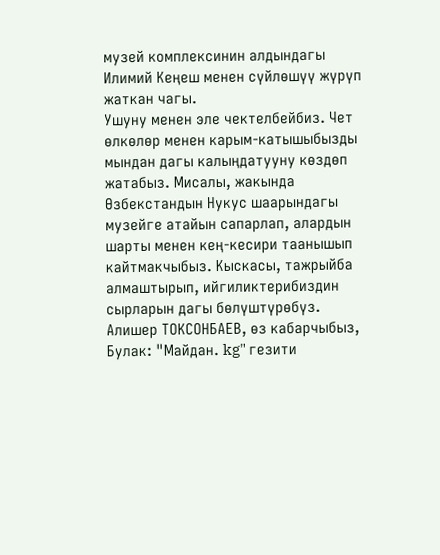музей комплексинин алдындагы Илимий Кеңеш менен сүйлөшүү жүрүп жаткан чагы.
Ушуну менен эле чектелбейбиз. Чет өлкөлөр менен карым-катышыбызды мындан дагы калыңдатууну көздөп жатабыз. Мисалы, жакында Өзбекстандын Нукус шаарындагы музейге атайын сапарлап, алардын шарты менен кең-кесири таанышып кайтмакчыбыз. Кыскасы, тажрыйба алмаштырып, ийгиликтерибиздин сырларын дагы бөлүштүрөбүз.
Алишер ТОКСОНБАЕВ, өз кабарчыбыз, Булак: "Майдан. kg" гезити